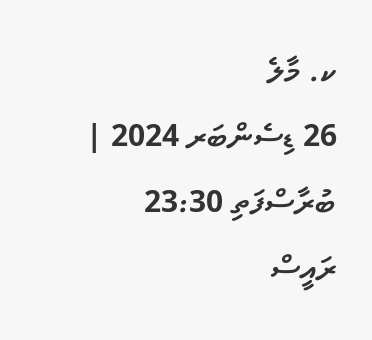ކ. މާލެ
26 ޑިސެންބަރ 2024 | ބުރާސްފަތި 23:30
ރައީސް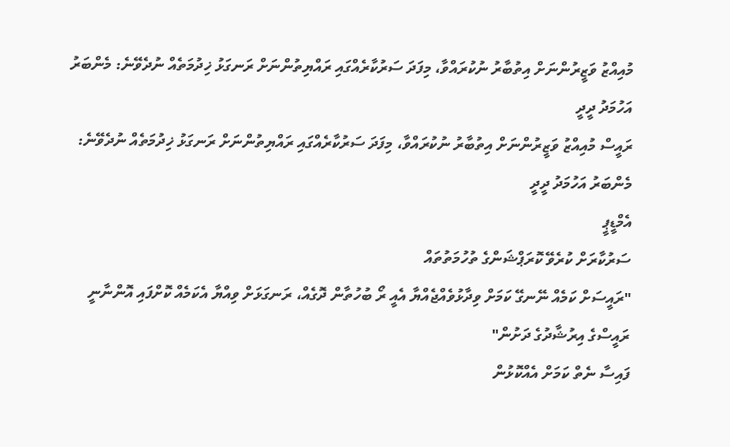މުއިއްޒު ވަޒީރުންނަށް އިތުބާރު ނުކުރައްވާ، މިފަދަ ސަރުކާރެއްގައި ރައްޔިތުންނަށް ރަނގަޅު ޚިދުމަތެއް ނުދެވޭނެ: މެންބަރު އަހުމަދު ދީދީ
ރައީސް މުއިއްޒު ވަޒީރުންނަށް އިތުބާރު ނުކުރައްވާ، މިފަދަ ސަރުކާރެއްގައި ރައްޔިތުންނަށް ރަނގަޅު ޚިދުމަތެއް ނުދެވޭނެ: މެންބަރު އަހުމަދު ދީދީ
އެމްޑީޕީ
ސަރުކާރަށް ކުރެވޭ ކޮރަޕްޝަންގެ ތުހުމަތުތައް
"ރައީސަށް ކަމެއް ނޭނގޭ ކަމަށް ވިދާޅުވެއްޖެއްޔާ އެއީ ރޯ ބުހުތާން ދޮގެއް، ރަނގަޅަށް ވިއްޔާ އެކަމެއް ކޮށްފައި އޮންނާނީ ރައީސްގެ އިރުޝާދުގެ ދަށުން"
ފައިސާ ނެތް ކަމަށް އެއްކޮޅުން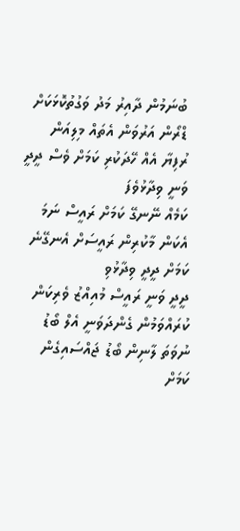ބުނަމުން ދާއިރު މަދު ވަގުތުކޮޅަކަށް ޑްރޯން އަރުވަން އެތައް މިލިއަން ރުފިޔާ އެއް ހޭދަކުރި ކަމަށް ވެސް ދީދީ ވަނީ ވިދާޅުވެފަ
ކަމެއް ނޭނގޭ ކަމަށް ރައީސް ނަމަ އެކަން މާކުރިން ރައީސަށް އެނގޭނެ ކަމަށް ދީދީ ވިދާޅުވި
ދީދީ ވަނީ ރައީސް މުއިއްޒު ވެރިކަން ކުރައްވަމުން ގެންދަވަނީ އެލް ބޯޑު ނުވަތަ ލާނިން ބޯޑު ޖައްސައިގެން ކަމަށް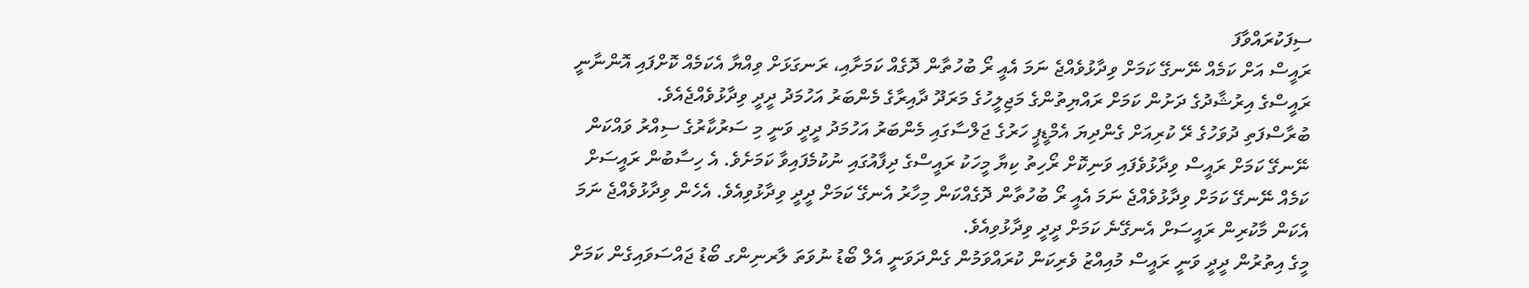ސިފަކުރައްވާފަ
ރައީސް އަށް ކަމެއް ނޭނގޭ ކަމަށް ވިދާޅުވެއްޖެ ނަމަ އެއީ ރޯ ބުހުތާން ދޮގެއް ކަމަށާއި، ރަނގަޅަށް ވިއްޔާ އެކަމެއް ކޮށްފައި އޮންނާނީ ރައީސްގެ އިރުޝާދުގެ ދަށުން ކަމަށް ރައްޔިތުންގެ މަޖިލީހުގެ މަރަދޫ ދާއިރާގެ މެންބަރު އަހުމަދު ދީދީ ވިދާޅުވެއްޖެއެވެ.
ބުރާސްފަތި ދުވަހުގެ ރޭ ކުރިއަށް ގެންދިޔަ އެމްޑީޕީ ހަރުގެ ޖަލްސާގައި މެންބަރު އަހުމަދު ދީދީ ވަނީ މި ސަރުކާރުގެ ސިއްރު ވައްކަން ނޭނގޭ ކަމަށް ރައީސް ވިދާޅުވެފައި ވަނިކޮށް ރޯހިތު ކިޔާ މީހަކު ރައީސްގެ ދިފާއުގައި ނުކުމެފައިވާ ކަމަށެވެ. އެ ހިސާބުން ރައީސަށް ކަމެއް ނޭނގޭ ކަމަށް ވިދާޅުވެއްޖެ ނަމަ އެއީ ރޯ ބުހުތާން ދޮގެއްކަން މިހާރު އެނގޭ ކަމަށް ދީދީ ވިދާޅުވިއެވެ. އެހެން ވިދާޅުވެއްޖެ ނަމަ އެކަން މާކުރިން ރައީސަށް އެނގޭނެ ކަމަށް ދީދީ ވިދާޅުވިއެވެ.
މީގެ އިތުރުން ދީދީ ވަނީ ރައީސް މުއިއްޒު ވެރިކަން ކުރައްވަމުން ގެންދަވަނީ އެލް ބޯޑު ނުވަތަ ލާރނިންގ ބޯޑު ޖައްސަވައިގެން ކަމަށް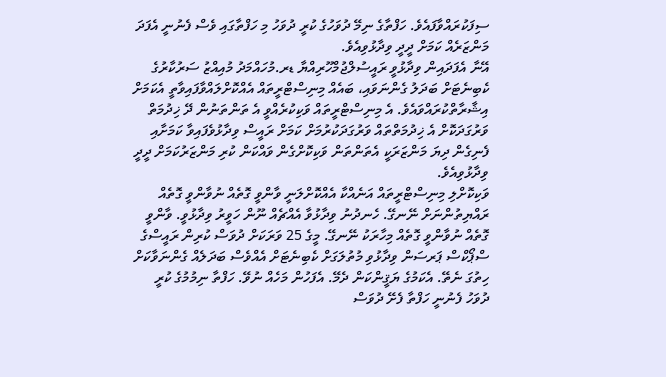ސިފަކުރައްވާފައެވެ. ހަފްތާގެ ނިމޭ ދުވަހުގެ ކުރީ ދުވަހު މި ހަފްތާގައި ވެސް ފެނުނީ އެފަދަ މަންޒަރެއް ކަމަށް ދީދީ ވިދާޅުވިއެވެ.
އޭނާ އެފަދައިން ވިދާޅުވީ ރައީސުލްޖުމްހޫރިއްޔާ ޑރ.މުހައްމަދު މުއިއްޒު ސަރުކާރުގެ ކެބިނެޓަށް ބަދަލު ގެންނަވައި، ބައެއް މިނިސްޓްރީތައް އެއްކޮށްލައްވާފައިވާތީ އެކަމަށް އިޝާރާތްކުރައްވައެވެ. އެ މިނިސްޓްރީތައް ވަކިކުރެއްވީ އެ ތަންތަނުން ދޭ ޚިދުމަތް ވަރުގަދަކޮށް އެ ޚިދުމަތްތައް ވަރުގަދަކުރުމަށް ކަމަށް ރައީސް ވިދާޅުވެފައިވާ ކަމަށާއި ފެނިގެން ދިޔަ މަންޒަރަކީ އެތަންތަން ވަކިކޮށްގެން ވައްކަން ކުރި މަންޒަރުކަމަށް ދީދީ ވިދާޅުވިއެވެ.
ވަކިކޮށްލި މިނިސްޓްރީތައް އަނެއްކާ އެއްކޮށްލަނީ ވާންވީ ގޮތެއް ނުވާންވީ ގޮތެއް ރައްޔިތުންނަށް ނޭނގޭ. ހެނދުނު ވިދާޅުވާ އެއްޗެއް ނޫން ހަވީރު ވިދާޅުވީ. ވާންވީ ގޮތެއް ނުވާންވީ ގޮތެއް މިހާރަކު ނޭނގޭ. މީގެ 25 ވަރަކަށް ދުވަސް ކުރިން ރައީސްގެ ސްޕޯކްސް ޕަރސަން ވިދާޅުވި މުތުލަގަށް ކެބިނެޓަށް އެއްވެސް ބަދަލެއް ގެންނަވާކަށް ހިތުގަ ނެތޭ. އެކަމުގެ ޔަޤީންކަން ދެމޭ. އެފަހުން މަހެއް ނުވޭ. ހަފްތާ ނިމުމުގެ ކުރީ ދުވަހު ފެނުނީ ހަފްތާ ފެށޭ ދުވަސް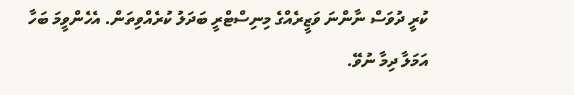ކުރީ ދުވަސް ނާންނަ ވަޒީރެއްގެ މިނިސްޓްރީ ބަދަލު ކުރެއްވިތަން. އެހެންވީމަ ބަހާ އަމަލާ ދިމާ ނުވޭ.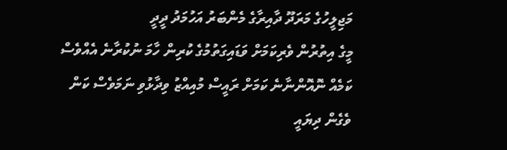މަޖިލީހުގެ މަރަދޫ ދާއިރާގެ މެންބަރު އަހުމަދު ދީދީ
މީގެ އިތުރުން ވެރިކަމަށް ވަޑައިގަތުމުގެ ކުރިން ހާމަ ނުކުރާނެ އެއްވެސް ކަމެއް ނޮއޮންނާނެ ކަމަށް ރައީސް މުއިއްޒު ވިދާޅުވި ނަމަވެސް ކަން ވެގެން ދިޔައީ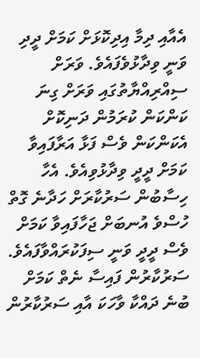އެއާއި ދިމާ އިދިކޮޅަށް ކަމަށް ދީދި ވަނީ ވިދާޅުވެފައެވެ. ވަރަށް ސިއްރިއްޔާތުގައި ވަރަށް ގިނަ ކަންކަން ކުރަމުން ދަނިކޮށް އެކަންކަން ވެސް ފަޅާ އަރާފައިވާ ކަމަށް ދީދީ ވިދާޅުވިއެވެ. އެހާ ހިސާބުން ސަރުކާރަށް ހަދާނެ ގޮތް ހުސްވެ އުނބަށް ޖަހާފައިވާ ކަމަށް ވެސް ދީދީ ވަނީ ސިފަކުރައްވާފައެވެ.
ސަރުކާރުން ފައިސާ ނެތް ކަމަށް ބުނެ ދައްކާ ވާހަކަ އާއި ސަރުކާރުން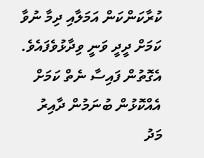ކުރާކަންކަން އަމަލާއި ދިމާ ނުވާ ކަމަށް ދީދީ ވަނީ ވިދާޅުވެފައެވެ. އެގޮތުން ފައިސާ ނެތް ކަމަށް އެއްކޮޅުން ބުނަމުން ދާއިރު މަދު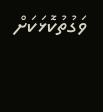ވަގުތުކޮޅަކަށް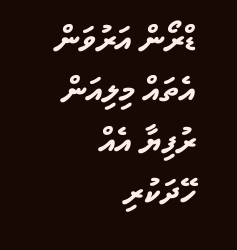ޑްރޯން އަރުވަން އެތައް މިލިއަން ރުފިޔާ އެއް ހޭދަކުރި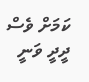ކަމަށް ވެސް ދީދީ ވަނީ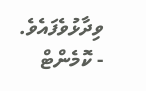ވިދާޅުވެފައެވެ.
- ކޮމެންޓް